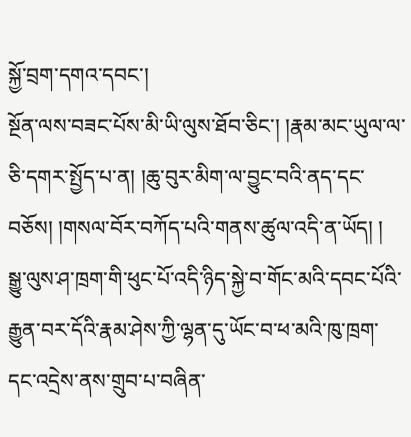སྐྱོ་བྲག་དགའ་དབང་།
སྔོན་ལས་བཟང་པོས་མི་ཡི་ལུས་ཐོབ་ཅིང་། །རྣམ་མང་ཡུལ་ལ་ཅི་དགར་སྤྱོད་པ་ན། །ཆུ་བུར་མིག་ལ་བྱུང་བའི་ནད་དང་བཅོས། །གསལ་བོར་བཀོད་པའི་གནས་ཚུལ་འདི་ན་ཡོད། །
སྒྱུ་ལུས་ཤ་ཁྲག་གི་ཕུང་པོ་འདི་ཉིད་སྐྱེ་བ་གོང་མའི་དབང་པོའི་རྒྱུན་བར་དོའི་རྣམ་ཤེས་ཀྱི་ལྷན་དུ་ཡོང་བ་ཕ་མའི་ཁུ་ཁྲག་དང་འདྲེས་ནས་གྲུབ་པ་བཞིན་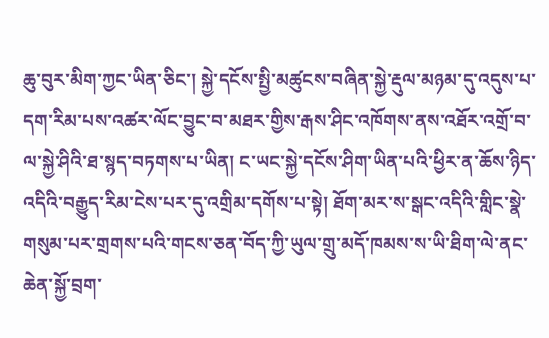ཆུ་བུར་མིག་ཀྱང་ཡིན་ཅིང་། སྐྱེ་དངོས་སྤྱི་མཚུངས་བཞིན་སྐྱེ་རྡུལ་མཉམ་དུ་འདུས་པ་དག་རིམ་པས་འཚར་ལོང་བྱུང་བ་མཐར་གྱིས་རྒས་ཤིང་འཁོགས་ནས་འཐོར་འགྲོ་བ་ལ་སྐྱེ་ཤིའི་ཐ་སྙད་བཏགས་པ་ཡིན། ང་ཡང་སྐྱེ་དངོས་ཤིག་ཡིན་པའི་ཕྱིར་ན་ཆོས་ཉིད་འདིའི་བརྒྱུད་རིམ་ངེས་པར་དུ་འགྲིམ་དགོས་པ་སྟེ། ཐོག་མར་ས་སྒང་འདིའི་གླིང་སྣེ་གསུམ་པར་གྲགས་པའི་གངས་ཅན་བོད་ཀྱི་ཡུལ་གྲུ་མདོ་ཁམས་ས་ཡི་ཐིག་ལེ་ནང་ཆེན་སྐྱོ་བྲག་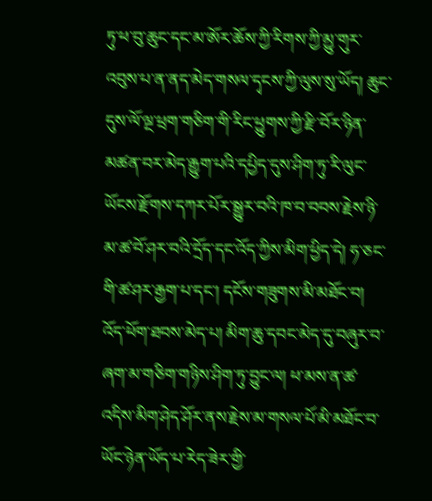ཏུ་ཕ་བུ་ཆུང་དང་མ་ཨོར་ཆོས་ཀྱི་རིགས་ཀྱི་མྱུ་གུར་འབུས་པ་ན་ནད་མེད་གསལ་དྭངས་ཀྱི་ལུས་སུ་ཡོད། ཆུང་དུས་ལོ་ལྔ་ཕྲག་གཅིག་གི་རིང་ཕྱུགས་ཀྱི་རྫི་བོར་ཉིན་མཚན་བར་མེད་རྒྱུག་པའི་དཔྱིད་དུས་ཤིག་ཏུ་རི་ལུང་ཡོངས་རྫོགས་དཀར་པོར་སྒྱུར་བའི་ཁ་བ་བབས་རྗེས་ཉི་མ་ཚ་བོ་ཤར་བའི་དྲོད་དང་འོད་ཀྱིས་མིག་ཕྱིད་དེ། ཧ་ཅང་གི་ཚ་ཤར་རྒྱག་པ་དང་། དངོས་གཟུགས་མི་མཐོང་བ། འོད་ཕོག་ཐབས་མེད་པ། མིག་ཆུ་དབང་མེད་དུ་བཞུར་བ་ཞག་མ་གཅིག་གཉིས་ཤིག་ཏུ་བྱུང་ལ། ཕ་མས་ན་ཚ་འདིས་མིག་ཤེད་ཤོར་ནས་རྗེས་མ་གསལ་པོ་མི་མཐོང་བ་ཡོང་ཉེན་ཡོད་པ་རེད་ཟེར་གྱི་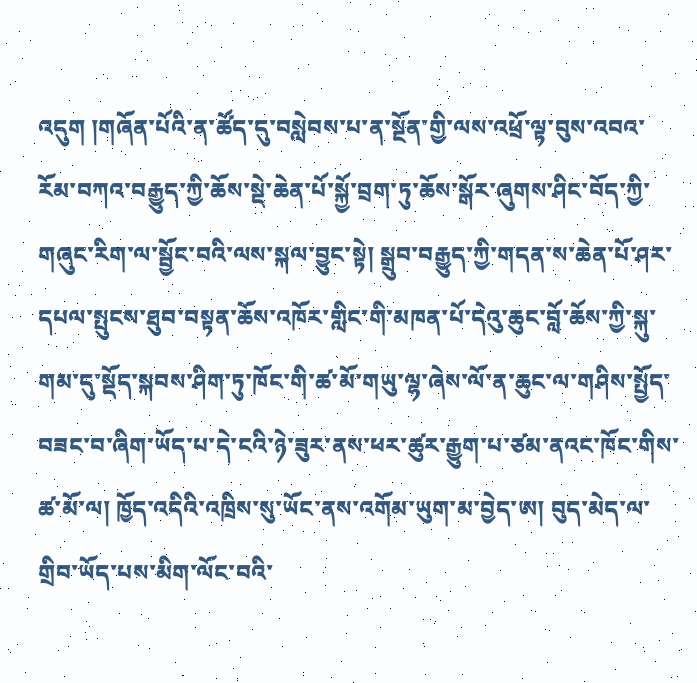འདུག །གཞོན་པོའི་ན་ཚོད་དུ་བསླེབས་པ་ན་སྔོན་གྱི་ལས་འཕྲོ་ལྟ་བུས་འབའ་རོམ་བཀའ་བརྒྱུད་ཀྱི་ཆོས་སྡེ་ཆེན་པོ་སྐྱོ་བྲག་ཏུ་ཆོས་སྒོར་ཞུགས་ཤིང་བོད་ཀྱི་གཞུང་རིག་ལ་སྦྱོང་བའི་ལས་སྐལ་བྱུང་སྟེ། སྒྲུབ་བརྒྱུད་ཀྱི་གདན་ས་ཆེན་པོ་ཤར་དཔལ་སྤུངས་ཐུབ་བསྟན་ཆོས་འཁོར་གླིང་གི་མཁན་པོ་དེའུ་ཆུང་བློ་ཆོས་ཀྱི་སྐུ་གམ་དུ་སྡོད་སྐབས་ཤིག་ཏུ་ཁོང་གི་ཚ་མོ་གཡུ་ལྷ་ཞེས་ལོ་ན་ཆུང་ལ་གཤིས་སྤྱོད་བཟང་བ་ཞིག་ཡོད་པ་དེ་ངའི་ཉེ་ཟུར་ནས་ཕར་ཚུར་རྒྱུག་པ་ཙམ་ནའང་ཁོང་གིས་ཚ་མོ་ལ། ཁྱོད་འདིའི་འཁྲིས་སུ་ཡོང་ནས་འགོམ་ཡུག་མ་བྱེད་ཨ། བུད་མེད་ལ་གྲིབ་ཡོད་པས་མིག་ལོང་བའི་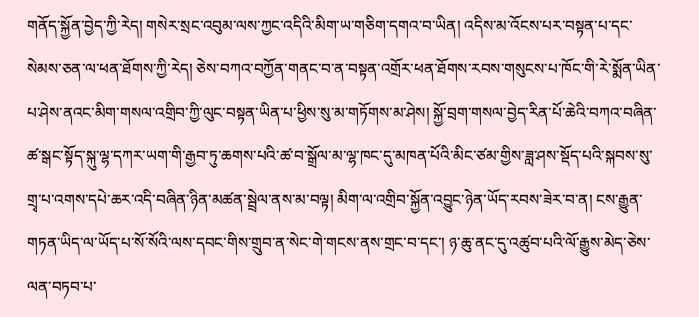གནོད་སྐྱོན་བྱེད་ཀྱི་རེད། གསེར་སྲང་འབུམ་ལས་ཀྱང་འདིའི་མིག་ཡ་གཅིག་དགའ་བ་ཡིན། འདིས་མ་འོངས་པར་བསྟན་པ་དང་སེམས་ཅན་ལ་ཕན་ཐོགས་ཀྱི་རེད། ཅེས་བཀའ་བཀྱོན་གནང་བ་ན་བསྟན་འགྲོར་ཕན་ཐོགས་རབས་གསུངས་པ་ཁོང་གི་རེ་སྨོན་ཡིན་པ་ཤེས་ནའང་མིག་གསལ་འགྲིབ་ཀྱི་ལུང་བསྟན་ཡིན་པ་ཕྱིས་སུ་མ་གཏོགས་མ་ཤེས། སྐྱོ་བྲག་གསལ་བྱེད་རིན་པོ་ཆེའི་བཀའ་བཞིན་ཚ་སྒང་སྟོད་སྐུ་ལྷ་དཀར་ཡག་གི་རྒྱབ་ཏུ་ཆགས་པའི་ཚ་བ་སྒྲོལ་མ་ལྷ་ཁང་དུ་མཁན་པོའི་མིང་ཙམ་གྱིས་ཟླ་ཤས་སྡོད་པའི་སྐབས་སུ་གྲྭ་པ་འགས་དཔེ་ཆར་འདི་བཞིན་ཉིན་མཚན་སྦྲེལ་ནས་མ་བལྟ། མིག་ལ་འགྲིབ་སྐྱོན་འབྱུང་ཉེན་ཡོད་རབས་ཟེར་བ་ན། ངས་རྒྱུན་གཏན་ཡིད་ལ་ཡོད་པ་སོ་སོའི་ལས་དབང་གིས་གྲུབ་ན་སེང་གེ་གངས་ནས་གྲང་བ་དང་། ཉ་ཆུ་ནང་དུ་འཚུབ་པའི་ལོ་རྒྱུས་མེད་ཅེས་ལན་བཏབ་པ་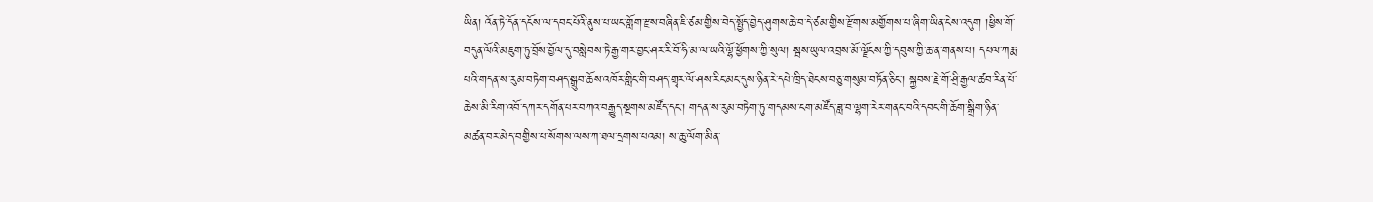ཡིན། འོན་ཏེ་དོན་དངོས་ལ་དབང་པོའི་ནུས་པ་ཡང་གློག་རྫས་བཞིན་ཇི་ཙམ་གྱིས་བེད་སྤྱོད་བྱེད་ཤུགས་ཆེ་བ་དེ་ཙམ་གྱིས་རྫོགས་མགྱོགས་པ་ཞིག་ཡིན་ངེས་འདུག །ཕྱིས་གོ་བདུན་ལོའི་མཇུག་ཏུ་བྲོས་བྱོལ་དུ་བསླེབས་ཏེ་རྒྱ་གར་བྱང་ཤར་རི་བོ་ཧི་མ་ལ་ཡའི་ལྷོ་ཕྱོགས་ཀྱི་སུལ། སྦས་ཡུལ་འབྲས་མོ་ལྗོངས་ཀྱི་དབུས་ཀྱི་ཆ་ན་གནས་པ། དཔལ་ཀརྨ་པའི་གདན་ས་རུམ་བཏེག་བཤད་སྒྲུབ་ཆོས་འཁོར་གླིང་གི་བཤད་གྲྭར་ལོ་ཤས་རིང་མང་དུས་ཉིན་རེ་དཔེ་ཁྲིད་ཐེངས་བཅུ་གསུམ་བཏོན་ཅིང་། སྐྱབས་རྗེ་གོ་ཤྲི་རྒྱལ་ཚབ་རིན་པོ་ཆེས་མི་རིག་འབོ་དཀར་དགོན་པར་བཀའ་བརྒྱུད་སྔགས་མཛོད་དང་། གདན་ས་རུམ་བཏེག་ཏུ་གདམས་ངག་མཛོད་ཟླ་བ་ལྷག་རེར་གནང་བའི་དབང་གི་ཆོག་སྒྲིག་ཉིན་མཚན་བར་མེད་བགྱིས་པ་སོགས་ལས་ཀ་ཐལ་དྲགས་པའམ། ས་ཆུ་ལོག་མིན་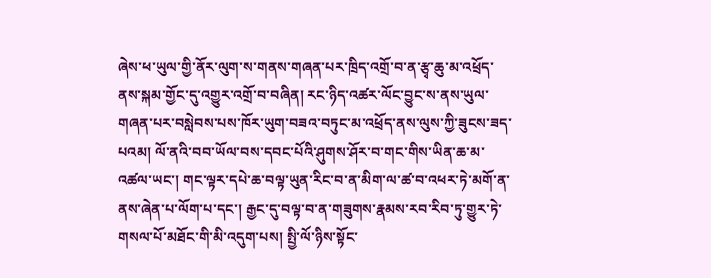ཞེས་ཕ་ཡུལ་གྱི་ནོར་ལུག་ས་གནས་གཞན་པར་ཁྲིད་འགྲོ་བ་ན་རྩྭ་ཆུ་མ་འཕྲོད་ནས་སྐམ་གྱོང་དུ་འགྱུར་འགྲོ་བ་བཞིན། རང་ཉིད་འཚར་ལོང་བྱུང་ས་ནས་ཡུལ་གཞན་པར་བསླེབས་པས་ཁོར་ཡུག་བཟའ་བཏུང་མ་འཕྲོད་ནས་ལུས་ཀྱི་ཟུངས་ཟད་པའམ། ལོ་ནའི་བབ་ཡོལ་བས་དབང་པོའི་ཤུགས་ཤོར་བ་གང་གིས་ཡིན་ཆ་མ་འཚལ་ཡང་། གང་ལྟར་དཔེ་ཆ་བལྟ་ཡུན་རིང་བ་ན་མིག་ལ་ཚ་བ་འཕར་ཏེ་མགོ་ན་ནས་ཞེན་པ་ལོག་པ་དང་། རྒྱང་དུ་བལྟ་བ་ན་གཟུགས་རྣམས་རབ་རིབ་ཏུ་གྱུར་ཏེ་གསལ་པོ་མཐོང་གི་མི་འདུག་པས། སྤྱི་ལོ་ཉིས་སྟོང་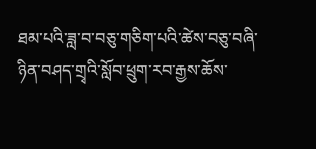ཐམ་པའི་ཟླ་བ་བཅུ་གཅིག་པའི་ཚེས་བཅུ་བཞི་ཉིན་བཤད་གྲྭའི་སློབ་ཕྲུག་རབ་རྒྱས་ཆོས་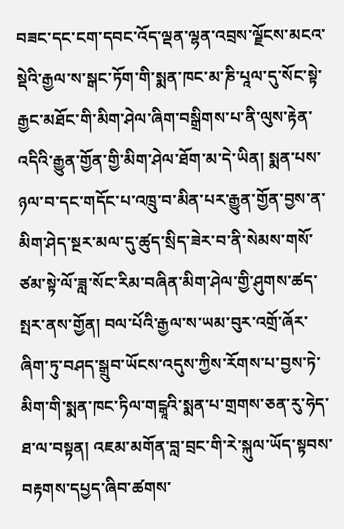བཟང་དང་ངག་དབང་འོད་ལྡན་ལྷན་འབྲས་ལྗོངས་མངའ་སྡེའི་རྒྱལ་ས་སྒང་ཏོག་གི་སྨན་ཁང་མ་ཎི་པཱལ་དུ་སོང་སྟེ་རྒྱང་མཐོང་གི་མིག་ཤེལ་ཞིག་བསྒྲིགས་པ་ནི་ལུས་རྟེན་འདིའི་རྒྱུན་གྱོན་གྱི་མིག་ཤེལ་ཐོག་མ་དེ་ཡིན། སྨན་པས་ཉལ་བ་དང་གདོང་པ་འཁྲུ་བ་མིན་པར་རྒྱུན་གྱོན་བྱས་ན་མིག་ཤེད་སྔར་མལ་དུ་ཚུད་སྲིད་ཟེར་བ་ནི་སེམས་གསོ་ཙམ་སྟེ་ལོ་ཟླ་སོང་རིམ་བཞིན་མིག་ཤེལ་གྱི་ཤུགས་ཚད་སྤར་ནས་གྱོན། བལ་པོའི་རྒྱལ་ས་ཡམ་བུར་འགྲོ་ཞོར་ཞིག་ཏུ་བཤད་སྒྲུབ་ཡོངས་འདུས་ཀྱིས་རོགས་པ་བྱས་ཏེ་མིག་གི་སྨན་ཁང་ཏིལ་གངྒཱའི་སྨན་པ་གྲགས་ཅན་རུ་ཧེད་ཐ་ལ་བསྟན། འཇམ་མགོན་བླ་བྲང་གི་རེ་སྐུལ་ཡོད་སྟབས་བརྟགས་དཔྱད་ཞིབ་ཚགས་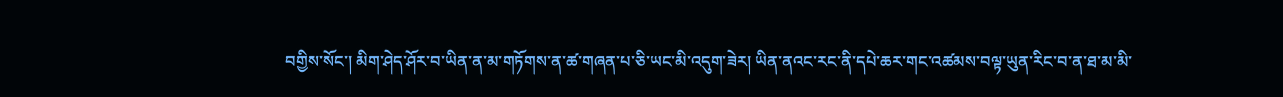བགྱིས་སོང་། མིག་ཤེད་ཤོར་བ་ཡིན་ན་མ་གཏོགས་ན་ཚ་གཞན་པ་ཅི་ཡང་མི་འདུག་ཟེར། ཡིན་ནའང་རང་ནི་དཔེ་ཆར་གང་འཚམས་བལྟ་ཡུན་རིང་བ་ན་ཐ་མ་མི་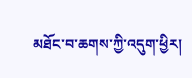མཐོང་བ་ཆགས་ཀྱི་འདུག་ཕྱིར།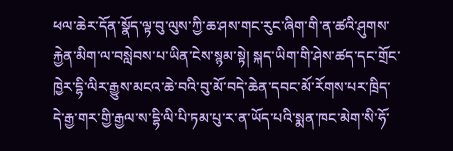ཕལ་ཆེར་དོན་སྣོད་ལྟ་བུ་ལུས་ཀྱི་ཆ་ཤས་གང་རུང་ཞིག་གི་ན་ཚའི་ཤུགས་རྐྱེན་མིག་ལ་བསླེབས་པ་ཡིན་ངེས་སྙམ་སྟེ། སྐད་ཡིག་གི་ཤེས་ཚད་དང་གྲོང་ཁྱེར་དྷི་ལིར་རྒྱུས་མངའ་ཆེ་བའི་བུ་མོ་བདེ་ཆེན་དབང་མོ་རོགས་པར་ཁྲིད་དེ་རྒྱ་གར་གྱི་རྒྱལ་ས་དྷི་ལི་པི་ཏམ་པུ་ར་ན་ཡོད་པའི་སྨན་ཁང་མེག་སི་ཧོ་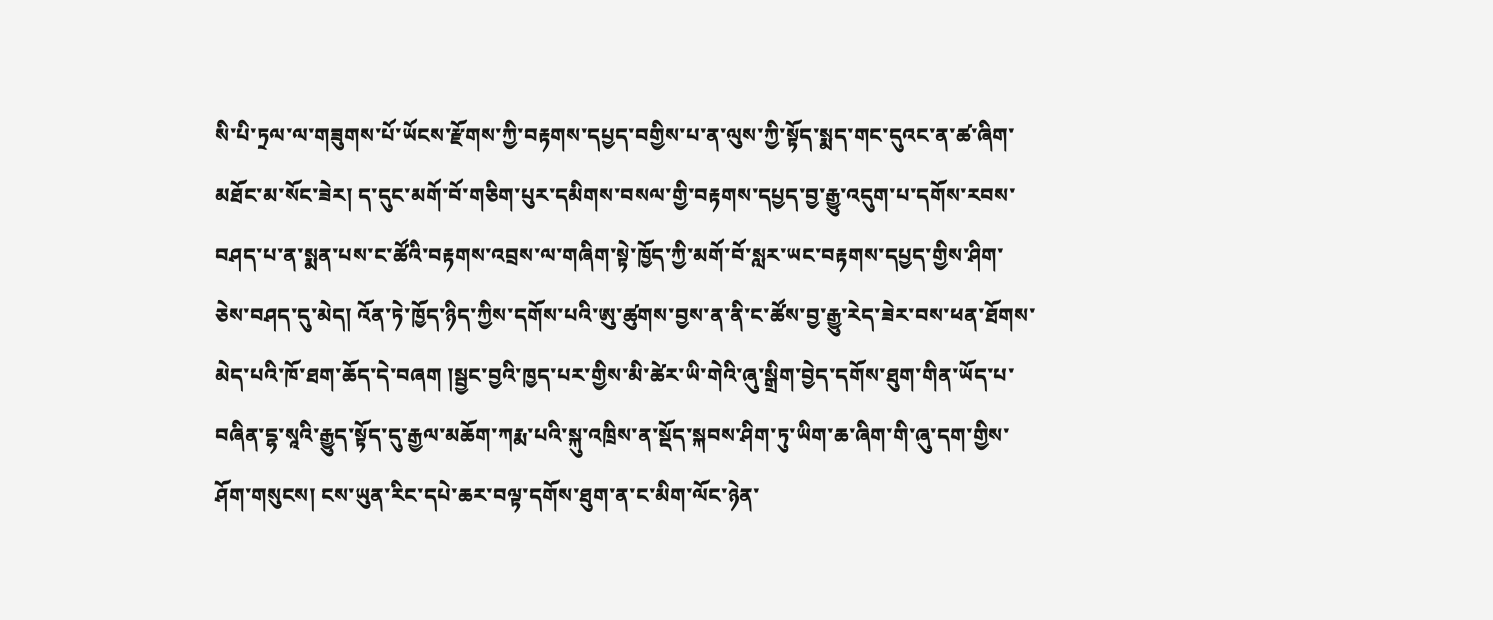སི་པི་ཏྲལ་ལ་གཟུགས་པོ་ཡོངས་རྫོགས་ཀྱི་བརྟགས་དཔྱད་བགྱིས་པ་ན་ལུས་ཀྱི་སྟོད་སྨད་གང་དུའང་ན་ཚ་ཞིག་མཐོང་མ་སོང་ཟེར། ད་དུང་མགོ་བོ་གཅིག་པུར་དམིགས་བསལ་གྱི་བརྟགས་དཔྱད་བྱ་རྒྱུ་འདུག་པ་དགོས་རབས་བཤད་པ་ན་སྨན་པས་ང་ཚོའི་བརྟགས་འབྲས་ལ་གཞིག་སྟེ་ཁྱོད་ཀྱི་མགོ་བོ་སླར་ཡང་བརྟགས་དཔྱད་གྱིས་ཤིག་ཅེས་བཤད་དུ་མེད། འོན་ཏེ་ཁྱོད་ཉིད་ཀྱིས་དགོས་པའི་ཨུ་ཚུགས་བྱས་ན་ནི་ང་ཚོས་བྱ་རྒྱུ་རེད་ཟེར་བས་ཕན་ཐོགས་མེད་པའི་ཁོ་ཐག་ཆོད་དེ་བཞག །སྦྱང་བྱའི་ཁྱད་པར་གྱིས་མི་ཚེར་ཡི་གེའི་ཞུ་སྒྲིག་བྱེད་དགོས་ཐུག་གིན་ཡོད་པ་བཞིན་དྷ་སཱའི་རྒྱུད་སྟོད་དུ་རྒྱལ་མཆོག་ཀརྨ་པའི་སྐུ་འཁྲིས་ན་སྡོད་སྐབས་ཤིག་ཏུ་ཡིག་ཆ་ཞིག་གི་ཞུ་དག་གྱིས་ཤོག་གསུངས། ངས་ཡུན་རིང་དཔེ་ཆར་བལྟ་དགོས་ཐུག་ན་ང་མིག་ལོང་ཉེན་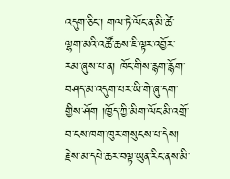འདུག་ཅིང་། གལ་ཏེ་ལོང་ན་མི་ཚེ་ལྷག་མའི་འཚོ་ཆས་ཇི་ལྟར་འབྱོར་རམ་ཞུས་པ་ན། ཁོང་གིས་རྙག་རྙོག་བཤད་མ་འདུག་པར་ཡི་གེ་ཞུ་དག་གྱིས་ཤོག །ཁྱོད་ཀྱི་མིག་ལོང་མི་འགྲོ་བ་ངས་ཁག་ཁུར་གསུངས་པ་དེས། རྗེས་མ་དཔེ་ཆར་བལྟ་ཡུན་རིང་ནས་མི་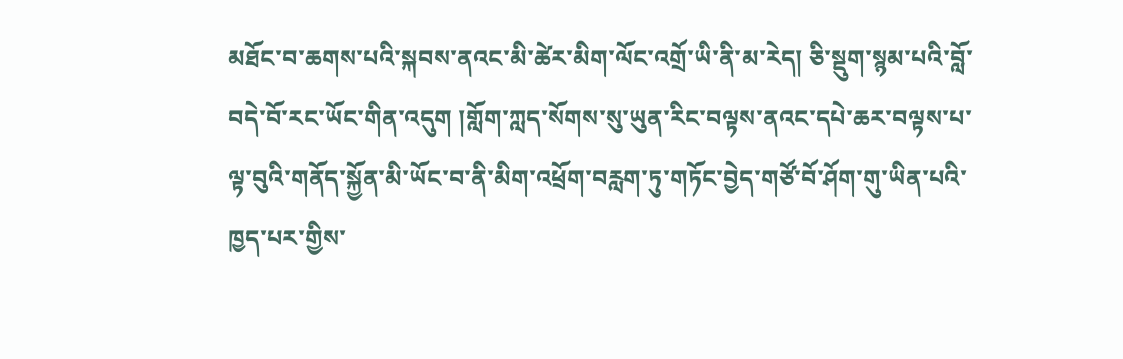མཐོང་བ་ཆགས་པའི་སྐབས་ནའང་མི་ཚེར་མིག་ལོང་འགྲོ་ཡི་ནི་མ་རེད། ཅི་སྡུག་སྙམ་པའི་བློ་བདེ་བོ་རང་ཡོང་གིན་འདུག །གློག་ཀླད་སོགས་སུ་ཡུན་རིང་བལྟས་ནའང་དཔེ་ཆར་བལྟས་པ་ལྟ་བུའི་གནོད་སྐྱོན་མི་ཡོང་བ་ནི་མིག་འཕྲོག་བརླག་ཏུ་གཏོང་བྱེད་གཙོ་བོ་ཤོག་གུ་ཡིན་པའི་ཁྱད་པར་གྱིས་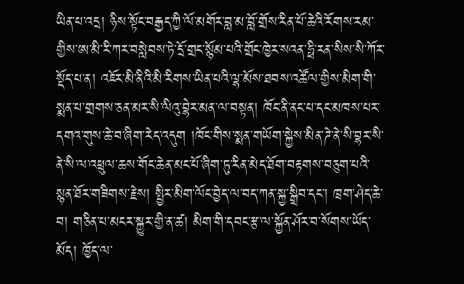ཡིན་པ་འདྲ། ཉིས་སྟོང་བརྒྱད་ཀྱི་ལོ་མགོར་བླ་མ་བློ་གྲོས་རིན་པོ་ཆེའི་རོགས་རམ་གྱིས་ཨ་མི་རི་ཀར་བསླེབས་ཏེ་དྲོ་གྲང་སྙོམ་པའི་གྲོང་ཁྱེར་སའན་ཧྥི་རན་སིས་སི་ཀོར་སྡོད་པ་ན། འཇོར་མི་ནིའི་མི་རིགས་ཡིན་པའི་ལྷ་མོས་ཐབས་འཚོལ་གྱིས་མིག་གི་སྨན་པ་གྲགས་ཅན་མར་སི་ལིའུ་བྷེར་མན་ལ་བསྟན། ཁོང་ནི་ནང་པ་དང་མཁས་པར་དགའ་གུས་ཆེ་བ་ཞིག་རེད་འདུག །ཁོང་གིས་སྨན་གཡོག་སྐྱེས་མིན་ཌེ་ནེ་སི་བྷར་སི་ནེ་སི་ལ་འཕྲུལ་ཆས་གོང་ཆེན་མང་པོ་ཞིག་ཏུ་རིན་མེད་ཐོག་བརྟགས་བཅུག་པའི་སྙན་ཐོར་གཟིགས་རྗེས། སྤྱིར་མིག་ལོང་བྱེད་ལ་བད་ཀན་སྐྱ་སྒྲིབ་དང་། ཁྲག་ཤེད་ཆེ་བ། གཅིན་པ་མངར་སྐྱུར་གྱི་ན་ཚ། མིག་གི་དབང་རྩ་ལ་སྐྱོན་ཤོར་བ་སོགས་ཡོད་མོད། ཁྱོད་ལ་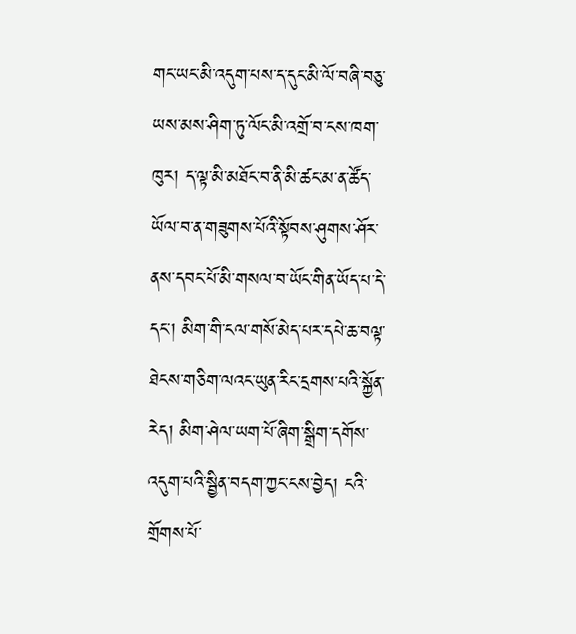གང་ཡང་མི་འདུག་པས་ད་དུང་མི་ལོ་བཞི་བཅུ་ཡས་མས་ཤིག་ཏུ་ལོང་མི་འགྲོ་བ་ངས་ཁག་ཁུར། ད་ལྟ་མི་མཐོང་བ་ནི་མི་ཚང་མ་ན་ཚོད་ཡོལ་བ་ན་གཟུགས་པོའི་སྟོབས་ཤུགས་ཤོར་ནས་དབང་པོ་མི་གསལ་བ་ཡོང་གིན་ཡོད་པ་དེ་དང་། མིག་གི་ངལ་གསོ་མེད་པར་དཔེ་ཆ་བལྟ་ཐེངས་གཅིག་ལའང་ཡུན་རིང་དྲགས་པའི་སྐྱོན་རེད། མིག་ཤེལ་ཡག་པོ་ཞིག་སྒྲིག་དགོས་འདུག་པའི་སྦྱིན་བདག་ཀྱང་ངས་བྱེད། ངའི་གྲོགས་པོ་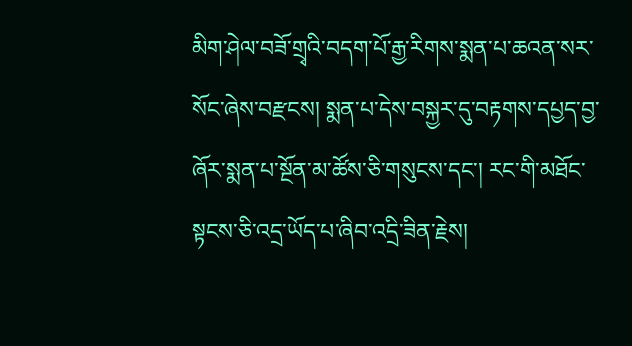མིག་ཤེལ་བཟོ་གྲྭའི་བདག་པོ་རྒྱ་རིགས་སྨན་པ་ཆའན་སར་སོང་ཞེས་བརྫངས། སྨན་པ་དེས་བསྐྱར་དུ་བརྟགས་དཔྱད་བྱ་ཞོར་སྨན་པ་སྔོན་མ་ཚོས་ཅི་གསུངས་དང་། རང་གི་མཐོང་སྟངས་ཅི་འདྲ་ཡོད་པ་ཞིབ་འདྲི་ཟིན་རྗེས།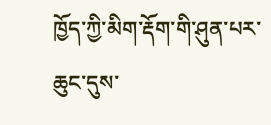ཁྱོད་ཀྱི་མིག་རྡོག་གི་ཤུན་པར་ཆུང་དུས་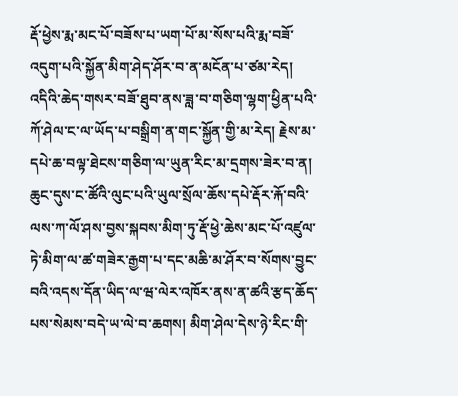རྡོ་ཕྱེས་རྨ་མང་པོ་བཟོས་པ་ཡག་པོ་མ་སོས་པའི་རྨ་བཟོ་འདུག་པའི་སྐྱོན་མིག་ཤེད་ཤོར་བ་ན་མངོན་པ་ཙམ་རེད། འདིའི་ཆེད་གསར་བཟོ་ཐུབ་ནས་ཟླ་བ་གཅིག་ལྷག་ཕྱིན་པའི་ཀོ་ཤེལ་ང་ལ་ཡོད་པ་བསྒྲིག་ན་གང་སྐྱོན་གྱི་མ་རེད། རྗེས་མ་དཔེ་ཆ་བལྟ་ཐེངས་གཅིག་ལ་ཡུན་རིང་མ་དྲགས་ཟེར་བ་ན། ཆུང་དུས་ང་ཚོའི་ལུང་པའི་ཡུལ་སྲོལ་ཆོས་དཔེ་རྡོར་རྐོ་བའི་ལས་ཀ་ལོ་ཤས་བྱས་སྐབས་མིག་ཏུ་རྡོ་ཕྱེ་ཆེས་མང་པོ་འཛུལ་ཏེ་མིག་ལ་ཚ་གཟེར་རྒྱག་པ་དང་མཆི་མ་ཤོར་བ་སོགས་བྱུང་བའི་འདས་དོན་ཡིད་ལ་ཝ་ལེར་འཁོར་ནས་ན་ཚའི་རྩད་ཆོད་པས་སེམས་བདེ་ཡ་ལེ་བ་ཆགས། མིག་ཤེལ་དེས་ཉེ་རིང་གི་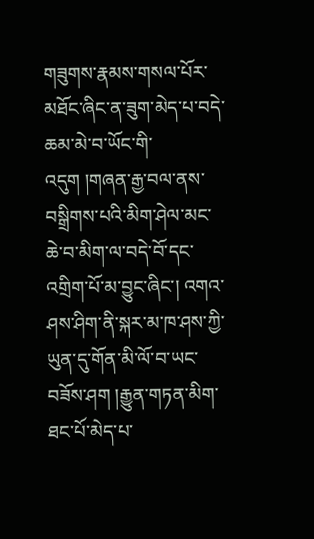གཟུགས་རྣམས་གསལ་པོར་མཐོང་ཞིང་ན་ཟུག་མེད་པ་བདེ་ཆམ་མེ་བ་ཡོང་གི་འདུག །གཞན་རྒྱ་བལ་ནས་བསྒྲིགས་པའི་མིག་ཤེལ་མང་ཆེ་བ་མིག་ལ་བདེ་བོ་དང་འགྲིག་པོ་མ་བྱུང་ཞིང་། འགའ་ཤས་ཤིག་ནི་སྐར་མ་ཁ་ཤས་ཀྱི་ཡུན་དུ་གོན་མི་ལོ་བ་ཡང་བཟོས་ཤག །རྒྱུན་གཏན་མིག་ཐང་པོ་མེད་པ་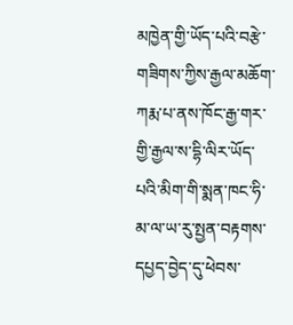མཁྱེན་གྱི་ཡོད་པའི་བརྩེ་གཟིགས་ཀྱིས་རྒྱལ་མཆོག་ཀརྨ་པ་ནས་ཁོང་རྒྱ་གར་གྱི་རྒྱལ་ས་དྷི་ལིར་ཡོད་པའི་མིག་གི་སྨན་ཁང་ཧི་མ་ལ་ཡ་རུ་སྤྱན་བརྟགས་དཔྱད་བྱེད་དུ་ཕེབས་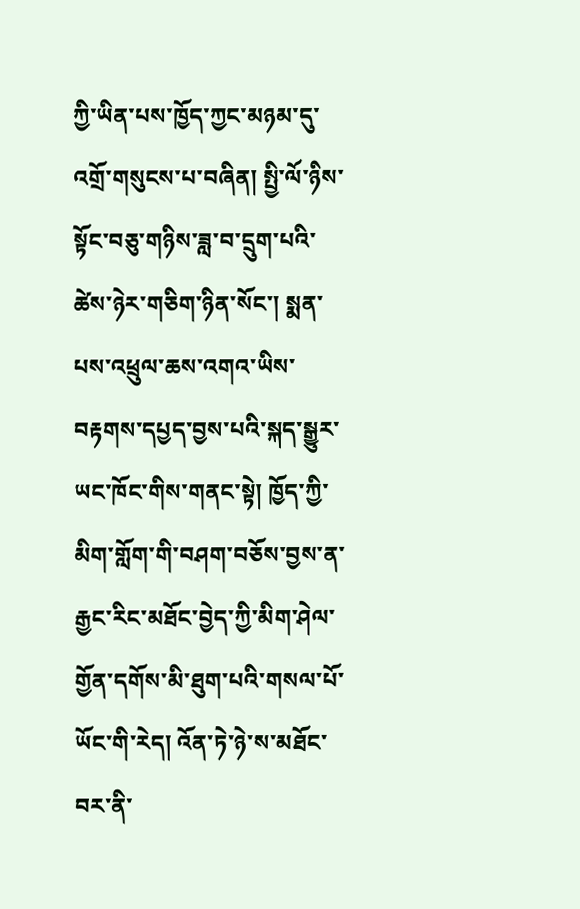ཀྱི་ཡིན་པས་ཁྱོད་ཀྱང་མཉམ་དུ་འགྲོ་གསུངས་པ་བཞིན། སྤྱི་ལོ་ཉིས་སྟོང་བཅུ་གཉིས་ཟླ་བ་དྲུག་པའི་ཚེས་ཉེར་གཅིག་ཉིན་སོང་། སྨན་པས་འཕྲུལ་ཆས་འགའ་ཡིས་བརྟགས་དཔྱད་བྱས་པའི་སྐད་སྒྱུར་ཡང་ཁོང་གིས་གནང་སྟེ། ཁྱོད་ཀྱི་མིག་གློག་གི་བཤག་བཅོས་བྱས་ན་རྒྱང་རིང་མཐོང་བྱེད་ཀྱི་མིག་ཤེལ་གྱོན་དགོས་མི་ཐུག་པའི་གསལ་པོ་ཡོང་གི་རེད། འོན་ཏེ་ཉེ་ས་མཐོང་བར་ནི་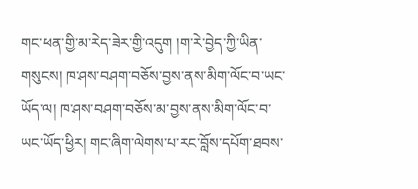གང་ཕན་གྱི་མ་རེད་ཟེར་གྱི་འདུག །ག་རེ་བྱེད་ཀྱི་ཡིན་གསུངས། ཁ་ཤས་བཤག་བཅོས་བྱས་ནས་མིག་ལོང་བ་ཡང་ཡོད་ལ། ཁ་ཤས་བཤག་བཅོས་མ་བྱས་ནས་མིག་ལོང་བ་ཡང་ཡོད་ཕྱིར། གང་ཞིག་ལེགས་པ་རང་བློས་དཔོག་ཐབས་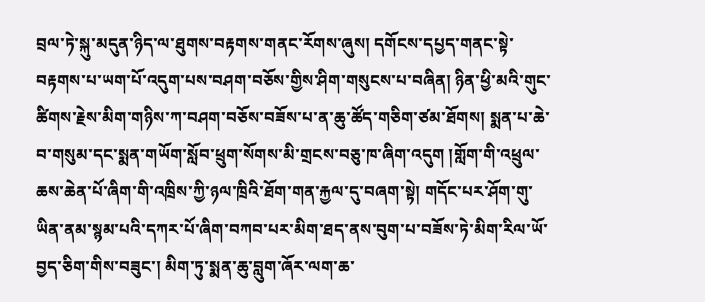བྲལ་ཏེ་སྐུ་མདུན་ཉིད་ལ་ཐུགས་བརྟགས་གནང་རོགས་ཞུས། དགོངས་དཔྱད་གནང་སྟེ་བརྟགས་པ་ཡག་པོ་འདུག་པས་བཤག་བཅོས་གྱིས་ཤིག་གསུངས་པ་བཞིན། ཉིན་ཕྱི་མའི་གུང་ཚིགས་རྗེས་མིག་གཉིས་ཀ་བཤག་བཅོས་བཟོས་པ་ན་ཆུ་ཚོད་གཅིག་ཙམ་ཐོགས། སྨན་པ་ཆེ་བ་གསུམ་དང་སྨན་གཡོག་སློབ་ཕྲུག་སོགས་མི་གྲངས་བཅུ་ཁ་ཞིག་འདུག །གློག་གི་འཕྲུལ་ཆས་ཆེན་པོ་ཞིག་གི་འཁྲིས་ཀྱི་ཉལ་ཁྲིའི་ཐོག་གན་རྐྱལ་དུ་བཞག་སྟེ། གདོང་པར་ཤོག་གུ་ཡིན་ནམ་སྙམ་པའི་དཀར་པོ་ཞིག་བཀབ་པར་མིག་ཐད་ནས་བུག་པ་བཟོས་ཏེ་མིག་རིལ་ཡོ་བྱད་ཅིག་གིས་བཟུང་། མིག་ཏུ་སྨན་ཆུ་བླུག་ཞོར་ལག་ཆ་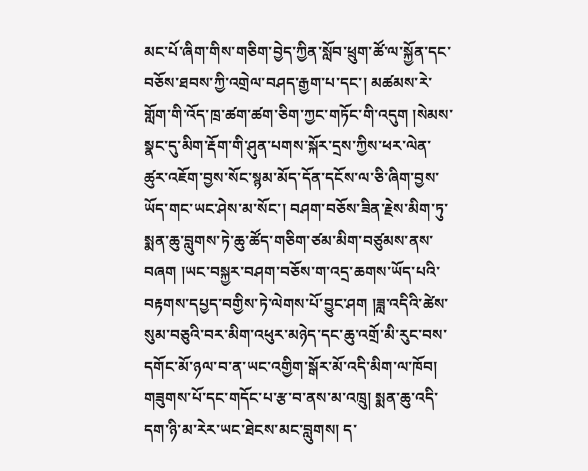མང་པོ་ཞིག་གིས་གཅིག་བྱེད་ཀྱིན་སློབ་ཕྲུག་ཚོ་ལ་སྐྱོན་དང་བཅོས་ཐབས་ཀྱི་འགྲེལ་བཤད་རྒྱག་པ་དང་། མཚམས་རེ་གློག་གི་འོད་ཁྲ་ཚག་ཚག་ཅིག་ཀྱང་གཏོང་གི་འདུག །སེམས་སྣང་དུ་མིག་རྡོག་གི་ཤུན་པགས་སྐོར་དྲས་ཀྱིས་ཕར་ལེན་ཚུར་འཇོག་བྱས་སོང་སྙམ་མོད་དོན་དངོས་ལ་ཅི་ཞིག་བྱས་ཡོད་གང་ཡང་ཤེས་མ་སོང་། བཤག་བཅོས་ཟིན་རྗེས་མིག་ཏུ་སྨན་ཆུ་བླུགས་ཏེ་ཆུ་ཚོད་གཅིག་ཙམ་མིག་བཙུམས་ནས་བཞག །ཡང་བསྐྱར་བཤག་བཅོས་ག་འདྲ་ཆགས་ཡོད་པའི་བརྟགས་དཔྱད་བགྱིས་ཏེ་ལེགས་པོ་བྱུང་ཤག །ཟླ་འདིའི་ཚེས་སུམ་བཅུའི་བར་མིག་འཕུར་མཉེད་དང་ཆུ་འགྲོ་མི་རུང་བས་དགོང་མོ་ཉལ་བ་ན་ཡང་འགྱིག་སྒོར་མོ་འདི་མིག་ལ་ཁོབ། གཟུགས་པོ་དང་གདོང་པ་རྩ་བ་ནས་མ་འཁྲུ། སྨན་ཆུ་འདི་དག་ཉི་མ་རེར་ཡང་ཐེངས་མང་བླུགས། ད་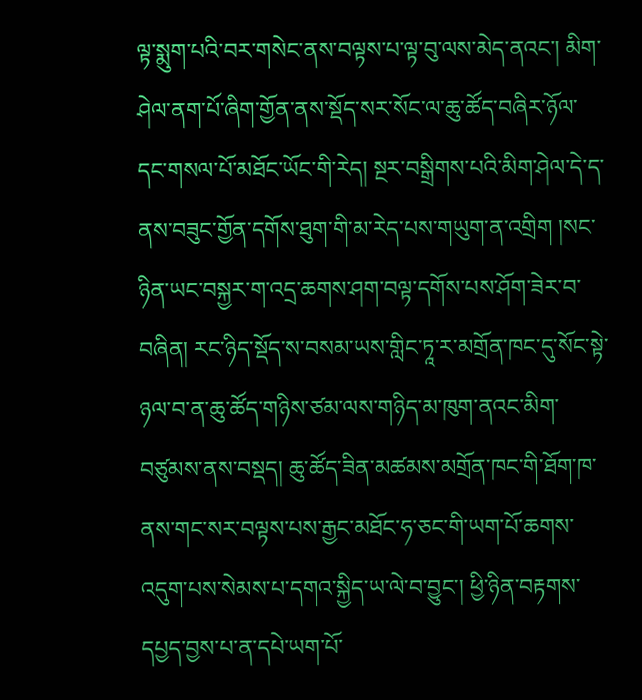ལྟ་སྨུག་པའི་བར་གསེང་ནས་བལྟས་པ་ལྟ་བུ་ལས་མེད་ནའང་། མིག་ཤེལ་ནག་པོ་ཞིག་གྱོན་ནས་སྡོད་སར་སོང་ལ་ཆུ་ཚོད་བཞིར་ཉོལ་དང་གསལ་པོ་མཐོང་ཡོང་གི་རེད། སྔར་བསྒྲིགས་པའི་མིག་ཤེལ་དེ་ད་ནས་བཟུང་གྱོན་དགོས་ཐུག་གི་མ་རེད་པས་གཡུག་ན་འགྲིག །སང་ཉིན་ཡང་བསྐྱར་ག་འདྲ་ཆགས་ཤག་བལྟ་དགོས་པས་ཤོག་ཟེར་བ་བཞིན། རང་ཉིད་སྡོད་ས་བསམ་ཡས་གླིང་ཏཱ་ར་མགྲོན་ཁང་དུ་སོང་སྟེ་ཉལ་བ་ན་ཆུ་ཚོད་གཉིས་ཙམ་ལས་གཉིད་མ་ཁུག་ནའང་མིག་བཙུམས་ནས་བསྡད། ཆུ་ཚོད་ཟིན་མཚམས་མགྲོན་ཁང་གི་ཐོག་ཁ་ནས་གང་སར་བལྟས་པས་རྒྱང་མཐོང་ཧ་ཅང་གི་ཡག་པོ་ཆགས་འདུག་པས་སེམས་པ་དགའ་སྐྱིད་ཡ་ལེ་བ་བྱུང་། ཕྱི་ཉིན་བརྟགས་དཔྱད་བྱས་པ་ན་དཔེ་ཡག་པོ་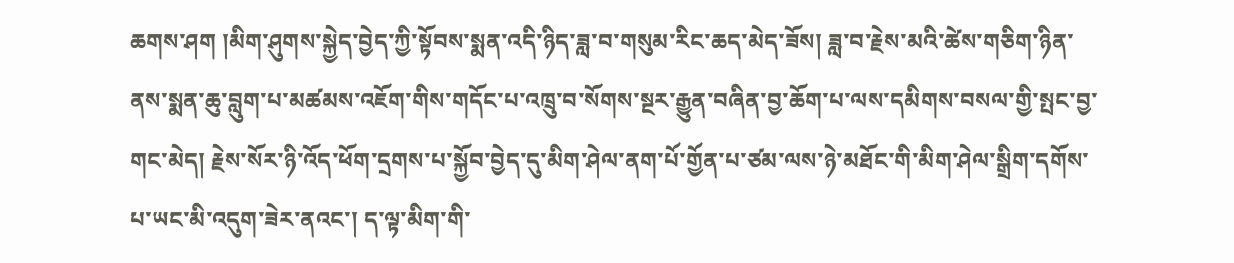ཆགས་ཤག །མིག་ཤུགས་སྐྱེད་བྱེད་ཀྱི་སྟོབས་སྨན་འདི་ཉིད་ཟླ་བ་གསུམ་རིང་ཆད་མེད་ཟོས། ཟླ་བ་རྗེས་མའི་ཚེས་གཅིག་ཉིན་ནས་སྨན་ཆུ་བླུག་པ་མཚམས་འཇོག་གིས་གདོང་པ་འཁྲུ་བ་སོགས་སྔར་རྒྱུན་བཞིན་བྱ་ཆོག་པ་ལས་དམིགས་བསལ་གྱི་སྤང་བྱ་གང་མེད། རྗེས་སོར་ཉི་འོད་ཕོག་དྲགས་པ་སྐྱོབ་བྱེད་དུ་མིག་ཤེལ་ནག་པོ་གྱོན་པ་ཙམ་ལས་ཉེ་མཐོང་གི་མིག་ཤེལ་སྒྲིག་དགོས་པ་ཡང་མི་འདུག་ཟེར་ནའང་། ད་ལྟ་མིག་གི་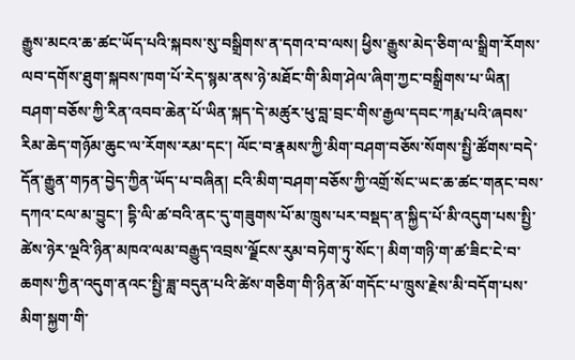རྒྱུས་མངའ་ཆ་ཚང་ཡོད་པའི་སྐབས་སུ་བསྒྲིགས་ན་དགའ་བ་ལས། ཕྱིས་རྒྱུས་མེད་ཅིག་ལ་སྒྲིག་རོགས་ལབ་དགོས་ཐུག་སྐབས་ཁག་པོ་རེད་སྙམ་ནས་ཉེ་མཐོང་གི་མིག་ཤེལ་ཞིག་ཀྱང་བསྒྲིགས་པ་ཡིན། བཤག་བཅོས་ཀྱི་རིན་འབབ་ཆེན་པོ་ཡིན་སྐད་དེ་མཚུར་ཕུ་བླ་བྲང་གིས་རྒྱལ་དབང་ཀརྨ་པའི་ཞབས་རིམ་ཆེད་གཉོམ་ཆུང་ལ་རོགས་རམ་དང་། ལོང་བ་རྣམས་ཀྱི་མིག་བཤག་བཅོས་སོགས་སྤྱི་ཚོགས་བདེ་དོན་རྒྱུན་གཏན་བྱེད་ཀྱིན་ཡོད་པ་བཞིན། ངའི་མིག་བཤག་བཅོས་ཀྱི་འགྲོ་སོང་ཡང་ཆ་ཚང་གནང་བས་དཀའ་ངལ་མ་བྱུང་། དྷི་ལི་ཚ་བའི་ནང་དུ་གཟུགས་པོ་མ་ཁྲུས་པར་བསྡད་ན་སྐྱིད་པོ་མི་འདུག་པས་སྤྱི་ཚེས་ཉེར་ལྔའི་ཉིན་མཁའ་ལམ་བརྒྱུད་འབྲས་ལྗོངས་རུམ་བཏེག་ཏུ་སོང་། མིག་གཉི་ག་ཚ་ཟིང་ངེ་བ་ཆགས་ཀྱིན་འདུག་ནའང་སྤྱི་ཟླ་བདུན་པའི་ཚེས་གཅིག་གི་ཉིན་མོ་གདོང་པ་ཁྲུས་རྗེས་མི་བདོག་པས་མིག་སྐྱག་གི་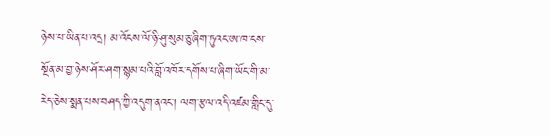ཉེས་པ་ཡིན་པ་འདྲ། མ་འོངས་ལོ་ཉི་ཤུ་སུམ་ཅུ་ཞིག་ཏུའང་ཨ་ཁ་ངས་སྔོན་མ་བྱ་ཉེས་ཤོར་ཤག་སྙམ་པའི་བློ་འཁོར་དགོས་པ་ཞིག་ཡོང་གི་མ་རེད་ཅེས་སྨན་པས་བཤད་ཀྱི་འདུག་ནའང་། ལག་རྩལ་འདི་འཛམ་གླིང་དུ་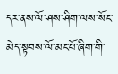དར་ནས་ལོ་ཤས་ཤིག་ལས་སོང་མེད་སྟབས་ལོ་མང་པོ་ཞིག་གི་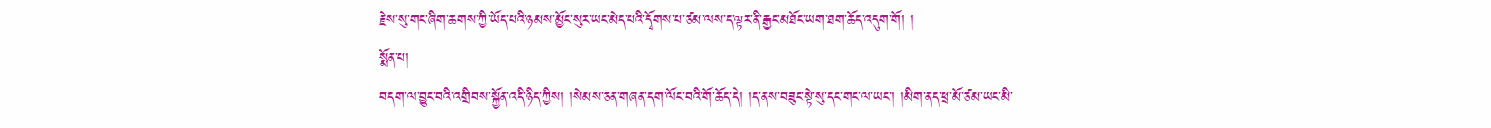རྗེས་སུ་གང་ཞིག་ཆགས་ཀྱི་ཡོད་པའི་ཉམས་མྱོང་སུར་ཡང་མེད་པའི་དྭོགས་པ་ཙམ་ལས་ད་ལྟར་ནི་རྒྱང་མཐོང་ཡག་ཐག་ཆོད་འདུག་གོ། །
སྨོན་པ།
བདག་ལ་བྱུང་བའི་འགྲིབས་སྐྱོན་འདི་ཉིད་ཀྱིས། །སེམས་ཅན་གཞན་དག་ལོང་བའི་གོ་ཆོད་དེ། །ད་ནས་བཟུང་སྟེ་སུ་དང་གང་ལ་ཡང་། །མིག་ནད་ཕྲ་མོ་ཙམ་ཡང་མི་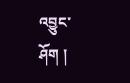འབྱུང་ཤོག །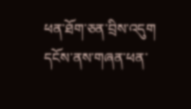ཕན་ཐོག་ཅན་བྲིས་འདུག དངོས་ནས་གཞན་ཕན་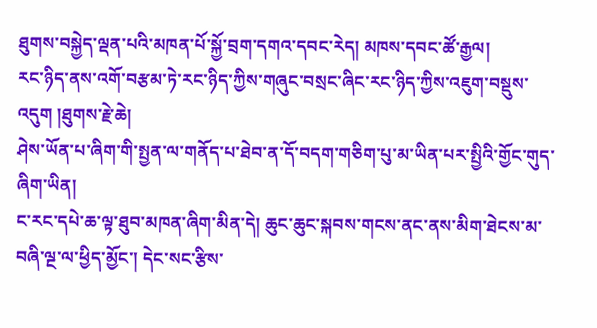ཐུགས་བསྐྱེད་ལྡན་པའི་མཁན་པོ་སྐྱོ་བྲག་དགའ་དབང་རེད། མཁས་དབང་ཚོ་རྒྱལ།
རང་ཉིད་ནས་འགོ་བརྩམ་ཏེ་རང་ཉིད་ཀྱིས་གཞུང་བསྲང་ཞིང་རང་ཉིད་ཀྱིས་འཇུག་བསྡུས་འདུག །ཐུགས་རྗེ་ཆེ།
ཤེས་ཡོན་པ་ཞིག་གི་སྤྱན་ལ་གནོད་པ་ཐེབ་ན་དོ་བདག་གཅིག་པུ་མ་ཡིན་པར་སྤྱིའི་གྱོང་གུད་ཞིག་ཡིན།
ང་རང་དཔེ་ཆ་ལྟ་ཐུབ་མཁན་ཞིག་མིན་དེ། ཆུང་ཆུང་སྐབས་གངས་ནང་ནས་མིག་ཐེངས་མ་བཞི་ལྔ་ལ་ཕྱིད་མྱོང་། དེང་སང་རྩིས་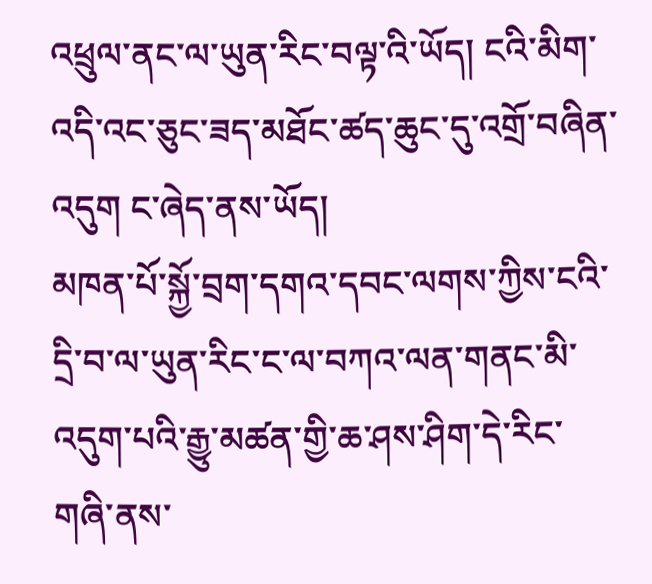འཕྲུལ་ནང་ལ་ཡུན་རིང་བལྟ་འི་ཡོད། ངའི་མིག་འདི་འང་ཅུང་ཟད་མཐོང་ཚད་ཆུང་དུ་འགྲོ་བཞིན་འདུག ང་ཞེད་ནས་ཡོད།
མཁན་པོ་སྐྱོ་བྲག་དགའ་དབང་ལགས་ཀྱིས་ངའི་དྲི་བ་ལ་ཡུན་རིང་ང་ལ་བཀའ་ལན་གནང་མི་འདུག་པའི་རྒྱུ་མཚན་གྱི་ཆ་ཤས་ཤིག་དེ་རིང་གཞི་ནས་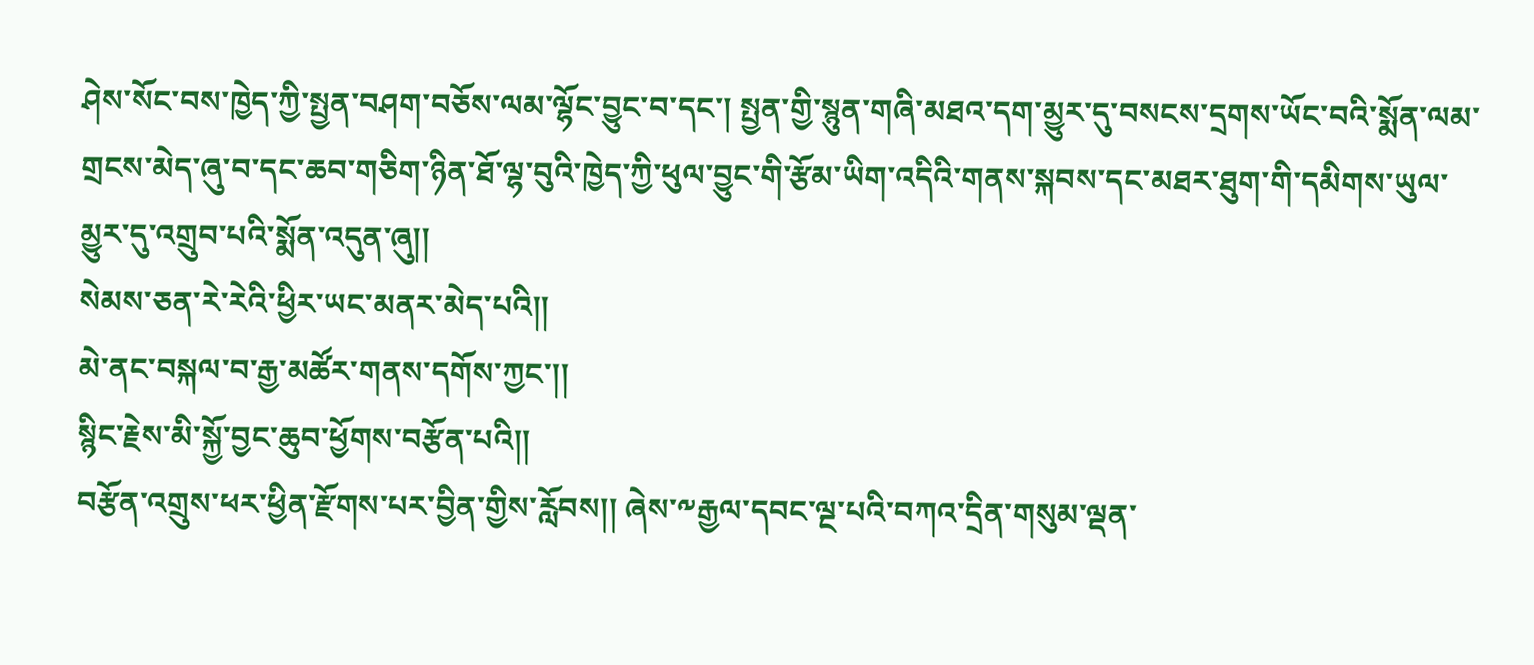ཤེས་སོང་བས་ཁྱེད་ཀྱི་སྤྱན་བཤག་བཅོས་ལམ་ལྷོང་བྱུང་བ་དང་། སྤྱན་གྱི་སྙུན་གཞི་མཐའ་དག་མྱུར་དུ་བསངས་དྲགས་ཡོང་བའི་སྨོན་ལམ་གྲངས་མེད་ཞུ་བ་དང་ཆབ་གཅིག་ཉིན་ཐོ་ལྷ་བུའི་ཁྱེད་ཀྱི་ཕུལ་བྱུང་གི་རྩོམ་ཡིག་འདིའི་གནས་སྐབས་དང་མཐར་ཐུག་གི་དམིགས་ཡུལ་མྱུར་དུ་འགྲུབ་པའི་སྨོན་འདུན་ཞུ།།
སེམས་ཅན་རེ་རེའི་ཕྱིར་ཡང་མནར་མེད་པའི།།
མེ་ནང་བསྐལ་བ་རྒྱ་མཚོར་གནས་དགོས་ཀྱང་།།
སྙིང་རྗེས་མི་སྐྱོ་བྱང་ཆུབ་ཕྱོགས་བརྩོན་པའི།།
བརྩོན་འགྲུས་ཕར་ཕྱིན་རྫོགས་པར་བྱིན་གྱིས་རློབས།། ཞེས་༸རྒྱལ་དབང་ལྔ་པའི་བཀའ་དྲིན་གསུམ་ལྡན་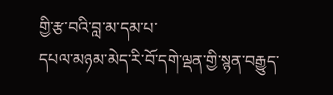གྱི་རྩ་བའི་བླ་མ་དམ་པ་
དཔལ་མཉམ་མེད་རི་བོ་དགེ་ལྡན་གྱི་སྙན་བརྒྱུད་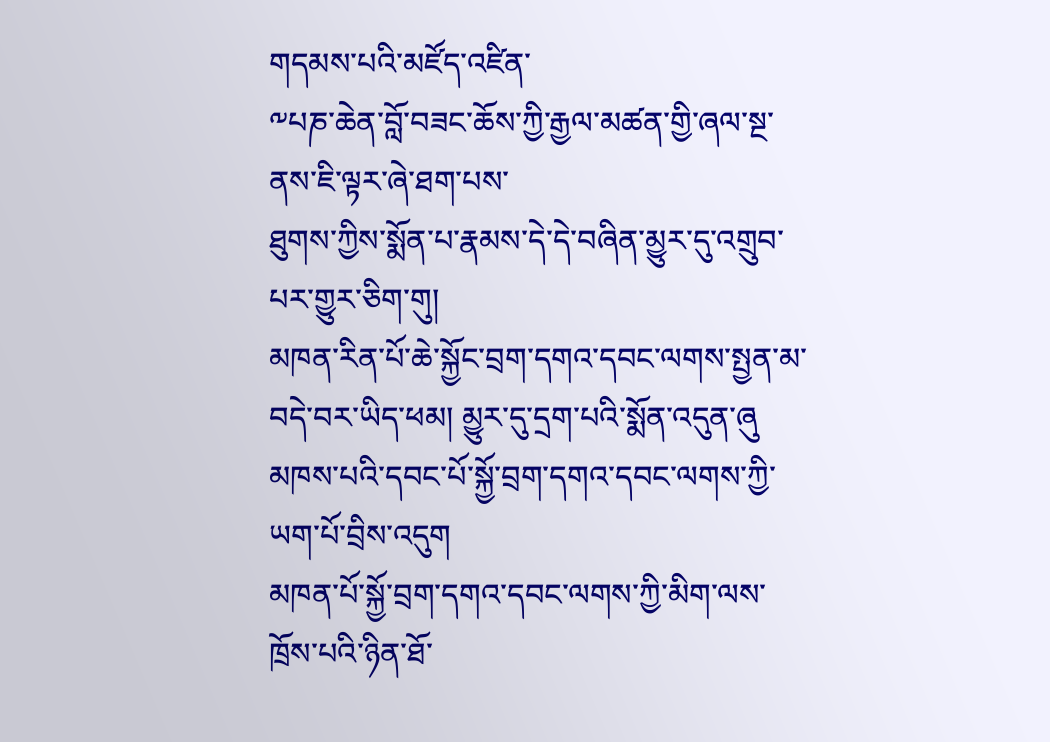གདམས་པའི་མཛོད་འཛིན་
༸པཎ་ཆེན་བློ་བཟང་ཆོས་ཀྱི་རྒྱལ་མཚན་གྱི་ཞལ་སྔ་ནས་ཇི་ལྟར་ཞེ་ཐག་པས་
ཐུགས་ཀྱིས་སྨོན་པ་རྣམས་དེ་དེ་བཞིན་མྱུར་དུ་འགྲུབ་པར་གྱུར་ཅིག་གུ།
མཁན་རིན་པོ་ཆེ་སྐྱོང་བྲག་དགའ་དབང་ལགས་སྤྱན་མ་བདེ་བར་ཡིད་ཕམ། མྱུར་དུ་དྲག་པའི་སྨོན་འདུན་ཞུ
མཁས་པའི་དབང་པོ་སྐྱོ་བྲག་དགའ་དབང་ལགས་ཀྱི་ཡག་པོ་བྲིས་འདུག
མཁན་པོ་སྐྱོ་བྲག་དགའ་དབང་ལགས་ཀྱི་མིག་ལས་ཁྲོས་པའི་ཉིན་ཐོ་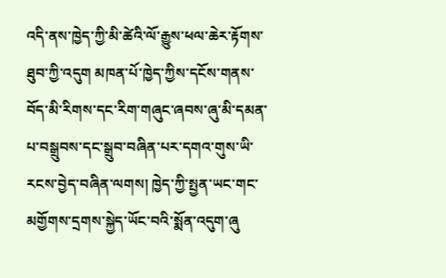འདི་ནས་ཁྱེད་ཀྱི་མི་ཚེའི་ལོ་རྒྱུས་ཕལ་ཆེར་རྟོགས་ཐུབ་ཀྱི་འདུག མཁན་པོ་ཁྱེད་ཀྱིས་དངོས་གནས་བོད་མི་རིགས་དང་རིག་གཞུང་ཞབས་ཞུ་མི་དམན་པ་བསྒྲུབས་དང་སྒྲུབ་བཞིན་པར་དགའ་གུས་ཡི་རངས་བྱེད་བཞིན་ལགས། ཁྱེད་ཀྱི་སྤྱན་ཡང་གང་མགྱོགས་དྲགས་སྐྱེད་ཡོང་བའི་སྨོན་འདུག་ཞུ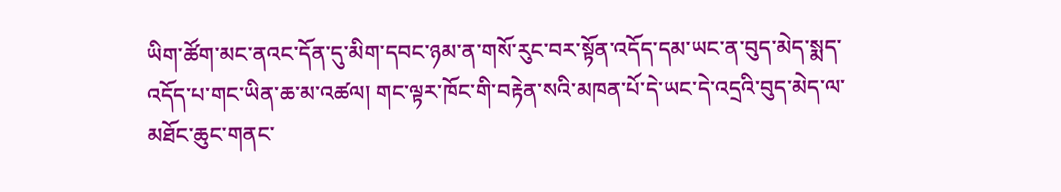ཡིག་ཚོག་མང་ནའང་དོན་དུ་མིག་དབང་ཉམ་ན་གསོ་རུང་བར་སྟོན་འདོད་དམ་ཡང་ན་བུད་མེད་སྨད་འདོད་པ་གང་ཡིན་ཆ་མ་འཚལ། གང་ལྟར་ཁོང་གི་བརྟེན་སའི་མཁན་པོ་དེ་ཡང་དེ་འདྲའི་བུད་མེད་ལ་མཐོང་ཆུང་གནང་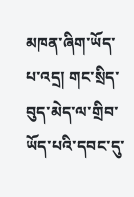མཁན་ཞིག་ཡོད་པ་འདྲ། གང་སྲིད་བུད་མེད་ལ་གྲིབ་ཡོད་པའི་དབང་དུ་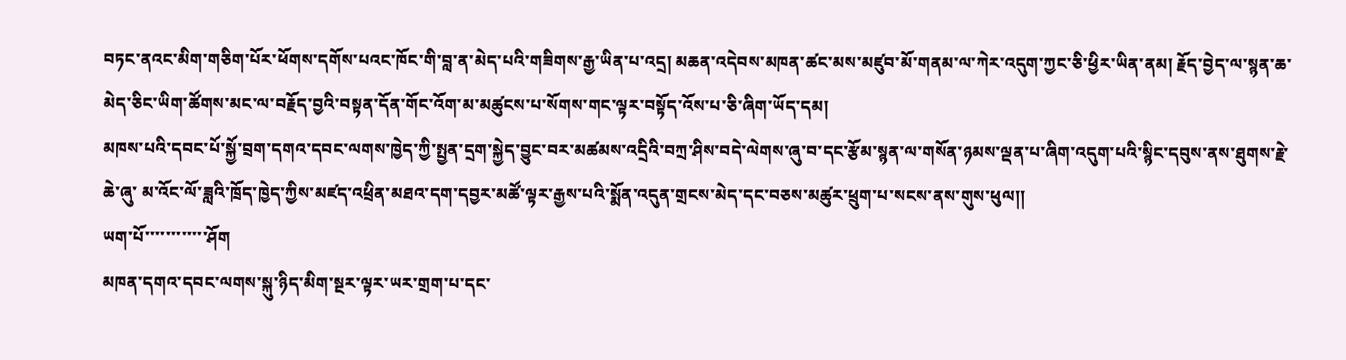བཏང་ནའང་མིག་གཅིག་པོར་ཕོགས་དགོས་པའང་ཁོང་གི་བླ་ན་མེད་པའི་གཟིགས་རྒྱ་ཡིན་པ་འདྲ། མཆན་འདེབས་མཁན་ཚང་མས་མཛུབ་མོ་གནམ་ལ་ཀེར་འདུག་ཀྱང་ཅི་ཕྱིར་ཡིན་ནམ། རྗོད་བྱེད་ལ་སྙན་ཆ་མེད་ཅིང་ཡིག་ཚོགས་མང་ལ་བརྗོད་བྱའི་བསྟན་དོན་གོང་འོག་མ་མཚུངས་པ་སོགས་གང་ལྟར་བསྟོད་འོས་པ་ཅི་ཞིག་ཡོད་དམ།
མཁས་པའི་དབང་པོ་སྐྱོ་བྲག་དགའ་དབང་ལགས་ཁྱེད་ཀྱི་སྤྱན་དྲག་སྐྱེད་བྱུང་བར་མཚམས་འདྲིའི་བཀྲ་ཤིས་བདེ་ལེགས་ཞུ་བ་དང་རྩོམ་སྙན་ལ་གསོན་ཉམས་ལྡན་པ་ཞིག་འདུག་པའི་སྙིང་དབུས་ནས་ཐུགས་རྗེ་ཆེ་ཞུ་ མ་འོང་ལོ་ཟླའི་ཁྲོད་ཁྱེད་ཀྱིས་མཛད་འཕྲིན་མཐའ་དག་དབྱར་མཚོ་ལྟར་རྒྱས་པའི་སྨོན་འདུན་གྲངས་མེད་དང་བཅས་མཚུར་ཕྲུག་པ་སངས་ནས་གུས་ཕུལ།།
ཡག་པོ་་་་་་་་་་་་ཤོག
མཁན་དགའ་དབང་ལགས་སྐུ་ཉིད་མིག་སྔར་ལྟར་ཡར་གྲག་པ་དང་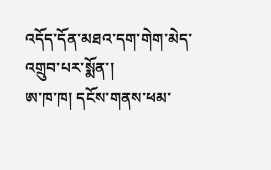འདོད་དོན་མཐའ་དག་གེག་མེད་འགྲུབ་པར་སྨོན་།
ཨ་ཁ་ཁ། དངོས་གནས་ཕམ་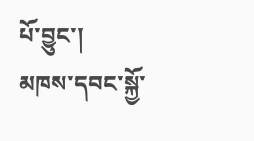པོ་བྱུང་།
མཁས་དབང་སྐྱོ་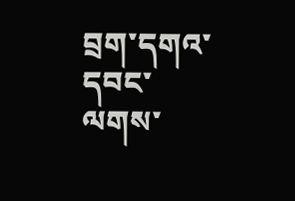བྲག་དགའ་དབང་ལགས་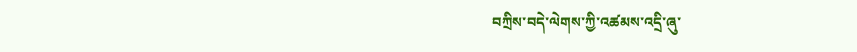བཀྲིས་བདེ་ལེགས་ཀྱི་འཚམས་འདྲི་ཞུ་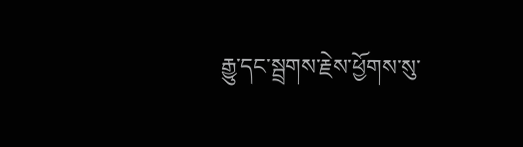རྒྱུ་དང་སྦྲགས་རྗེས་ཕྱོགས་སུ་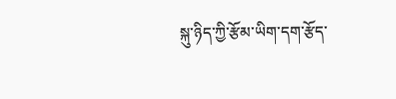སྐུ་ཉིད་ཀྱི་རྩོམ་ཡིག་དག་རྩོད་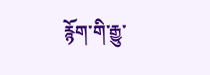རྙོག་གི་རྒྱུ་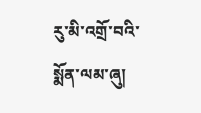རུ་མི་འགྲོ་བའི་སྨོན་ལམ་ཞུ།